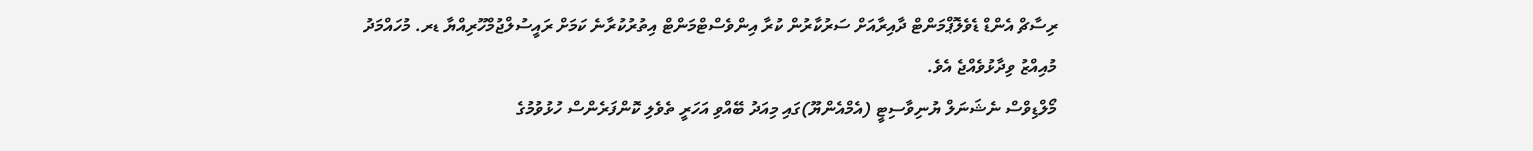ރިސާޗް އެންޑް ޑެވެލޮޕްމަންޓް ދާއިރާއަށް ސަރުކާރުން ކުރާ އިންވެސްޓްމަންޓް އިތުރުކުރާނެ ކަމަށް ރައީސުލްޖުމްހޫރިއްޔާ ޑރ. މުހައްމަދު މުއިއްޒު ވިދާޅުވެއްޖެ އެވެ.
މޯލްޑިވްސް ނެޝަނަލް ޔުނިވާސިޓީ (އެމްއެންޔޫ)ގައި މިއަދު ބޭއްވި އަހަރީ ތެވެލި ކޮންފަރެންސް ހުޅުވުމުގެ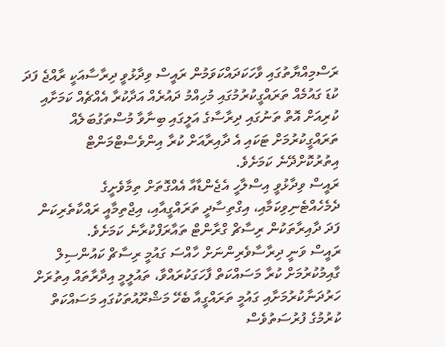ރަސްމިއްޔާތުގައި ވާހަކަދައްކަވަމުން ރައީސް ވިދާޅުވީ ދިރާސާއަކީ ރާއްޖެ ފަދަ ކުޑަ ގައުމެއް ތަރައްގީކުރުމުގައި މުހިއްމު ދައުރެއް އަދާކުރާ އެއްޗެއް ކަމަށާއި ކުރިއަށް އޮތް ތަނުގައި ދިރާސާގެ އަލީގައި ބިނާވާ މުސްތަގުބަލެއް ތަރައްގީކުރުމަށް ޓަކައި އެ ދާއިރާއަށް ކުރާ އިންވެސްޓްމަންޓް އިތުރުކޮށްދޭނެ ކަމަށެވެ.
ރައީސް ވިދާޅުވީ އިސްލާހީ އެޖެންޑާއާ އެއްގޮތަށް ތިމާވެށީގެ ދެމެހެއްޓެނިވިކަމާއި، އިގްތިސާދީ ތަރައްގީއާއި، އިޖްތިމާއީ ރައްކާތެރިކަން ފަދަ ދާއިރާތަކުން ރިސާޗް ގްރާންޓް ތައާރަފްކުރާނެ ކަމަށެވެ.
ރައީސް ވަނީ ދިރާސާވެރިންނަށް ހާއްސަ ގައުމީ ރިސާޗް ކައުންސިލް ގާއިމުކުރުމަށް ކުރާ މަސައްކަތް ފާހަގަކުރައްވާ، ތައުލީމީ އިދާރާތައް އިތުރަށް ހަރުދަނާކުރުމަށާއި ގައުމީ ތަރައްގީއާ ބެހޭ މަޝްރޫއުތަކުގައި މަސައްކަތް ކުރުމުގެ ފުރުސަތުވެސް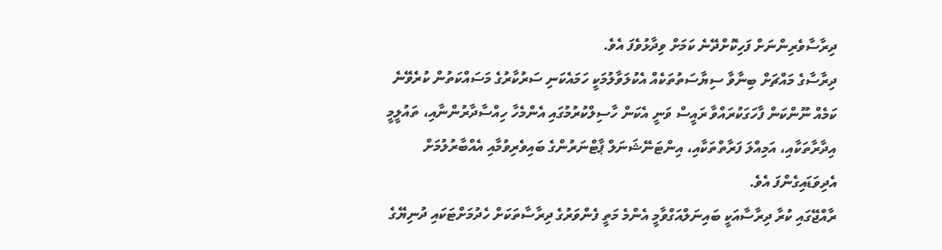ދިރާސާވެރިންނަށް ފަހިކޮށްދޭނެ ކަމަށް ވިދާޅުވެފަ އެވެ.
ދިރާސާގެ މައްޗަށް ބިނާވާ ސިޔާސަތުތަކެއް އެކުލަވާލުމަކީ ހަމައެކަނި ސަރުކާރުގެ މަސައްކަތުން ކުރެވޭނެ ކަމެއް ނޫންކަން ފާހަގަކުރައްވާ ރައީސް ވަނީ އެކަން ހާސިލްކުރުމުގައި އެންމެހާ ހިއްސާދާރުންނާއި، ތައުލީމީ އިދާރާތަކާއި، އަމިއްލަ ފަރާތްތަކާއި، އިންޓަނޭޝަނަލް ޕާޓްނަރުންގެ ބައިވެރިވުމާއި އެއްބާރުލުމަށް އެދިވަޑައިގެންފަ އެވެ.
ރާއްޖޭގައި ކުރާ ދިރާސާއަކީ ބައިނަލްއަގްވާމީ އެންމެ މަތީ ފެންވަރުގެ ދިރާސާތަކަށް ހެދުމަށްޓަކައި ދުނިޔޭގެ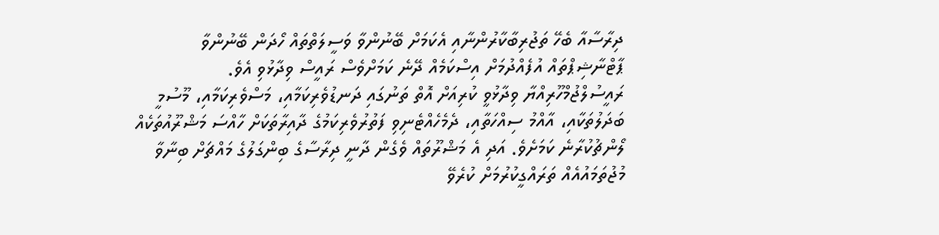ދިރާސާއާ ބެހޭ ތަޖުރިބާކާރުންނާއި އެކަމަށް ބޭނުންވާ ވަސީލަތްތައް ހޯދަން ބޭނުންވާ ޕާޓްނާޝިޕްތައް އުފެއްދުމަށް އިސްކަމެއް ދޭނެ ކަމަށްވެސް ރައީސް ވިދާޅުވި އެވެ.
ރައީސުލްޖުމްހޫރިއްޔާ ވިދާޅުވީ ކުރިއަށް އޮތް ތަނުގައި ދަނޑުވެރިކަމާއި، މަސްވެރިކަމާއި، މޫސުމީ ބަދަލުތަކާއި، އާއްމު ސިއްހަތާއި، ދެމެހެއްޓެނިވި ފަތުރުވެރިކަމުގެ ދާއިރާތަކަށް ހާއްސަ މަޝްރޫއުތަކެއް ލޯންޗުކުރާނެ ކަމަށެވެ. އަދި އެ މަޝްރޫތައް ވެގެން ދާނީ ދިރާސާގެ ބިންގަލުގެ މައްޗަށް ބިނާވާ މުޖުތަމައުއެއް ތަރައްގީކުރުމަށް ކުރެވޭ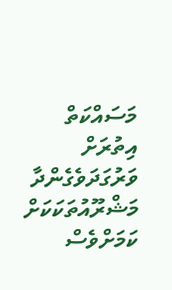މަސައްކަތް އިތުރަށް ވަރުގަދަވެގެންދާ މަޝްރޫއުތަކަކަށް ކަމަށްވެސް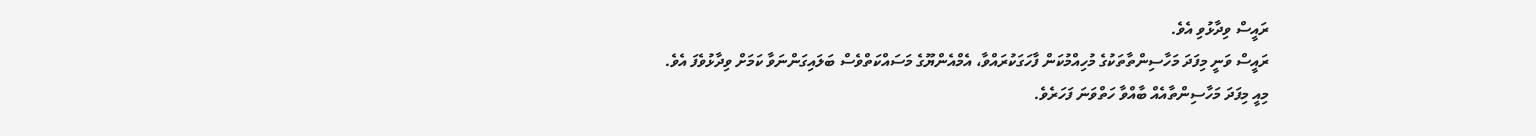ރައީސް ވިދާޅުވި އެވެ.
ރައީސް ވަނީ މިފަދަ މަހާސިންތާތަކުގެ މުހިއްމުކަން ފާހަގަކުރައްވާ، އެމްއެންޔޫގެ މަސައްކަތްވެސް ބަލައިގަންނަވާ ކަމަށް ވިދާޅުވެފަ އެވެ.
މިއީ މިފަދަ މަހާސިންތާއެއް ބާއްވާ ހަތްވަނަ ފަހަރެވެ.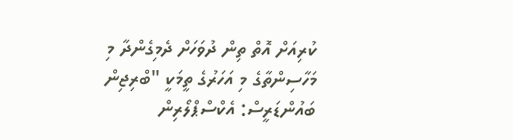ކުރިއަށް އޮތް ތިން ދުވަހަށް ދެމިގެންދާ މި މަހާސިންތާގެ މި އަހަރުގެ ތީމަކީ "ބްރިޖިން ބައުންޑަރީސް: އެކްސްޕްލޯރިން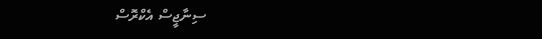ސިނާޖީސް އެކްރޮސް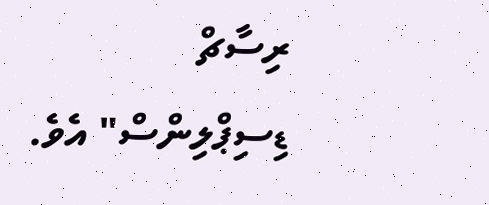ރިސާޗް ޑިސިޕްލިންސް" އެވެ.